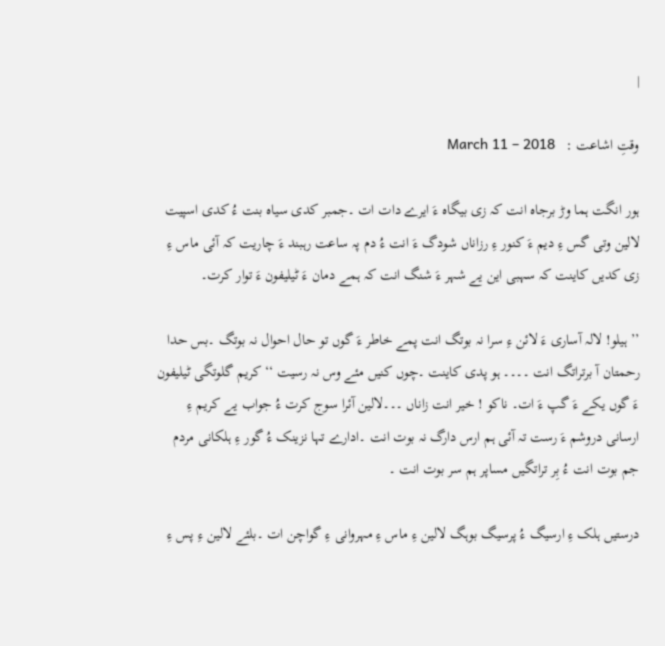|

وقتِ اشاعت :   March 11 – 2018

ہور انگت ہما وڑ برجاہ انت کہ زی بیگاہ ءَ ایرے دات ات ۔جمبر کدی سیاہ بنت ءُ کدی اسپیت لالین وتی گس ءِ دیم ءَ کنور ءِ رزاناں شودگ ءَ انت ءُ دم پہ ساعت رہبند ءَ چاریت کہ آئی ماس ءِ زی کدیں کاینت کہ سہبی این یے شہر ءَ شنگ انت کہ ہمے دمان ءَ ٹیلیفون ءَ توار کرت۔

’’ ہیلو! لالہ آساری ءَ لائن ءِ سرا نہ بوتگ انت پمے خاطر ءَ گوں تو حال احوال نہ بوتگ ۔بس حدا رحمتان آ برتراتگ انت ۔۔۔۔ ہو پدی کاینت ۔چوں کنیں مئے وس نہ رسیت ‘‘ کریم گلوتگی ٹیلیفون ءَ گوں یکے ءَ گپ ءَ ات۔ ناکو ! خیر انت زاناں ۔۔۔لالین آئرا سوج کرت ءُ جواب یے کریم ءِ ارسانی دروشم ءَ رست تہ آئی ہم ارس دارگ نہ بوت انت ۔ادارے تہا نزینک ءُ گور ءِ ہلکانی مردم جم بوت انت ءُ بِر تراتگیں مساپر ہم سر بوت انت ۔

درستیں ہلک ءِ ارسیگ ءُ پرسیگ بوہگ لالین ءِ ماس ءِ مہروانی ءِ گواچن ات ۔بلئے لالین ءِ پس ءِ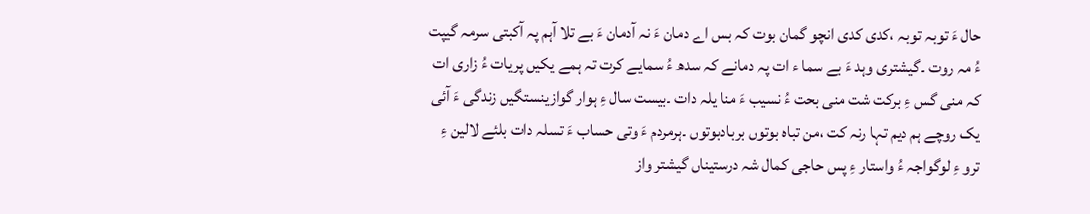حال ءَ توبہ توبہ ،کدی کدی انچو گمان بوت کہ بس اے دمان ءَ نہ آدمان ءَ بے تلا آہم پہ آکبتی سرمہ گیپت ءُ مہ روت ۔گیشتری وہد ءَ بے سما ء ات پہ دمانے کہ سدھ ءُ سمایے کرت تہ ہمے یکیں پریات ءُ زاری ات کہ منی گس ءِ برکت شت منی بحت ءُ نسیب ءَ منا یلہ دات ۔بیست سال ءِ ہوار گوازینستگیں زندگی ءَ آئی یک روچے ہم دیم تہا رنہ کت ،من تباہ بوتوں بربادبوتوں ۔ہرمردم ءَ وتی حساب ءَ تسلہ دات بلئے لالین ءِ ترو ءِ لوگواجہ ءُ واستار ءِ پس حاجی کمال شہ درستیناں گیشتر واز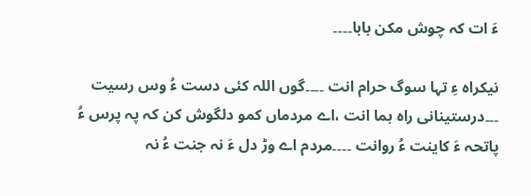ءَ ات کہ چوش مکن بابا۔۔۔۔

نیکراہ ءِ تہا سوگ حرام انت ۔۔۔۔گوں اللہ کئی دست ءُ وس رسیت ۔۔۔درستینانی راہ ہما انت ،اے مردماں کمو دلگوش کن کہ پہ پرس ءُ پاتحہ ءَ کاینت ءُ روانت ۔۔۔۔مردم اے وڑ دل ءَ نہ جنت ءُ نہ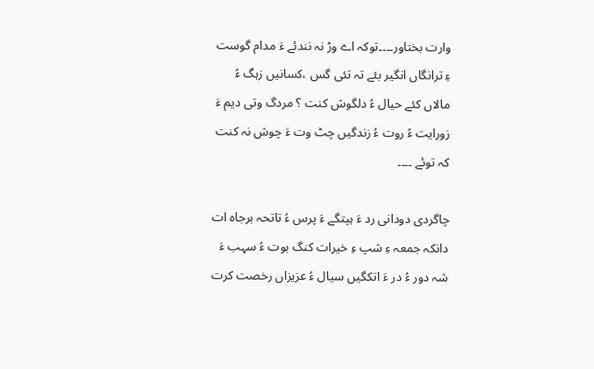وارت بختاور۔۔۔۔توکہ اے وڑ نہ نندئے ءَ مدام گوست ءِ ترانگاں انگیر بئے تہ تئی گس ،کسانیں زہگ ءُ مالاں کئے حیال ءُ دلگوش کنت ؟ مردگ وتی دیم ءَ زورایت ءُ روت ءُ زندگیں چٹ وت ءَ چوش نہ کنت کہ توئے ۔۔۔۔

چاگردی دودانی رد ءَ ہپتگے ءَ پرس ءُ تاتحہ برجاہ ات دانکہ جمعہ ءِ شپ ءِ خیرات کنگ بوت ءُ سہب ءَ شہ دور ءُ در ءَ اتکگیں سیال ءُ عزیزاں رخصت کرت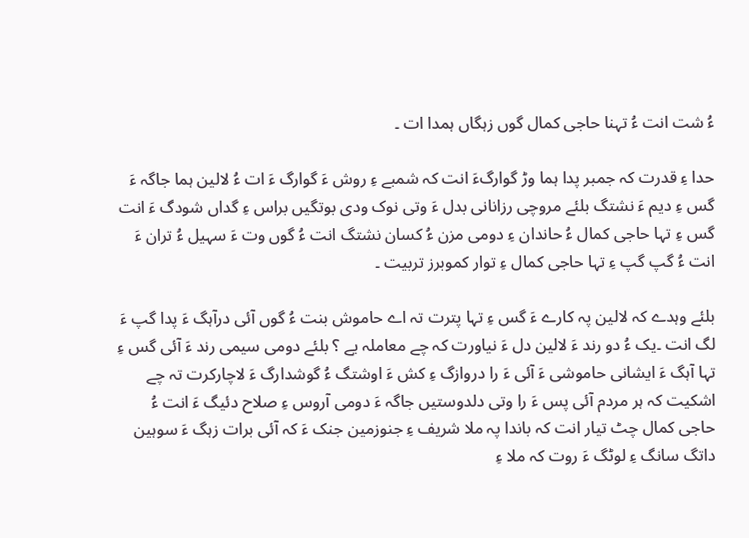ءُ شت انت ءُ تہنا حاجی کمال گوں زہگاں ہمدا ات ۔

حدا ءِ قدرت کہ جمبر پدا ہما وڑ گوارگءَ انت کہ شمبے ءِ روش ءَ گوارگ ءَ ات ءُ لالین ہما جاگہ ءَ گس ءِ دیم ءَ نشتگ بلئے مروچی رزانانی بدل ءَ وتی نوک ودی بوتگیں براس ءِ گداں شودگ ءَ انت گس ءِ تہا حاجی کمال ءُ حاندان ءِ دومی مزن ءُ کسان نشتگ انت ءُ گوں وت ءَ سہیل ءُ تران ءَ انت ءُ گپ گپ ءِ تہا حاجی کمال ءِ توار کموبرز تربیت ۔

بلئے وہدے کہ لالین پہ کارے ءَ گس ءِ تہا پترت تہ اے حاموش بنت ءُ گوں آئی درآہگ ءَ پدا گپ ءَ لگ انت ۔یک ءُ دو رند ءَ لالین دل ءَ نیاورت کہ چے معاملہ یے ؟ بلئے دومی سیمی رند ءَ آئی گس ءِ تہا آہگ ءَ ایشانی حاموشی ءَ آئی ءَ را دروازگ ءِ کش ءَ اوشتگ ءُ گوشدارگ ءَ لاچارکرت تہ چے اشکیت کہ ہر مردم آئی پس ءَ را وتی دلدوستیں جاگہ ءَ دومی آروس ءِ صلاح دئیگ ءَ انت ءُ حاجی کمال چٹ تیار انت کہ باندا پہ ملا شریف ءِ جنوزمین جنک ءَ کہ آئی برات زہگ ءَ سوہین داتگ سانگ ءِ لوٹگ ءَ روت کہ ملا ءِ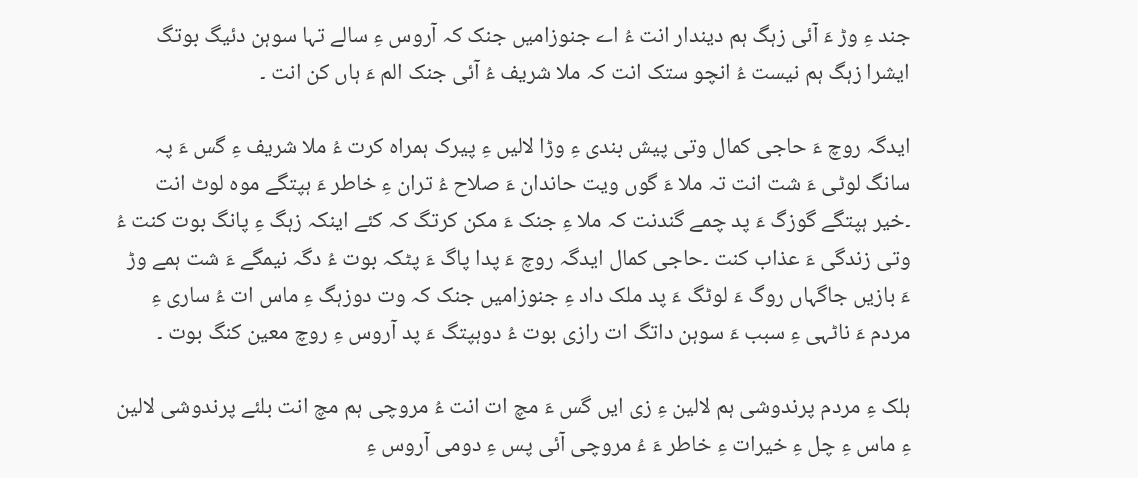جند ءِ وڑ ءَ آئی زہگ ہم دیندار انت ءُ اے جنوزامیں جنک کہ آروس ءِ سالے تہا سوہن دئیگ بوتگ ایشرا زہگ ہم نیست ءُ انچو ستک انت کہ ملا شریف ءُ آئی جنک الم ءَ ہاں کن انت ۔

ایدگہ روچ ءَ حاجی کمال وتی پیش بندی ءِ وڑا لالیں ءِ پیرک ہمراہ کرت ءُ ملا شریف ءِ گس ءَ پہ سانگ لوٹی ءَ شت انت تہ ملا ءَ گوں ویت حاندان ءَ صلاح ءُ تران ءِ خاطر ءَ ہپتگے موہ لوٹ انت ۔خیر ہپتگے گوزگ ءَ پد چمے گندنت کہ ملا ءِ جنک ءَ مکن کرتگ کہ کئے اینکہ زہگ ءِ پانگ بوت کنت ءُ وتی زندگی ءَ عذاب کنت ۔حاجی کمال ایدگہ روچ ءَ پدا پاگ ءَ پٹکہ بوت ءُ دگہ نیمگے ءَ شت ہمے وڑ ءَ بازیں جاگہاں روگ ءَ لوٹگ ءَ پد ملک داد ءِ جنوزامیں جنک کہ وت دوزہگ ءِ ماس ات ءُ ساری ءِ مردم ءَ ناٹہی ءِ سبب ءَ سوہن داتگ ات رازی بوت ءُ دوہپتگ ءَ پد آروس ءِ روچ معین کنگ بوت ۔

ہلک ءِ مردم پرندوشی ہم لالین ءِ زی ایں گس ءَ مچ ات انت ءُ مروچی ہم مچ انت بلئے پرندوشی لالین ءِ ماس ءِ چل ءِ خیرات ءِ خاطر ءَ ءُ مروچی آئی پس ءِ دومی آروس ءِ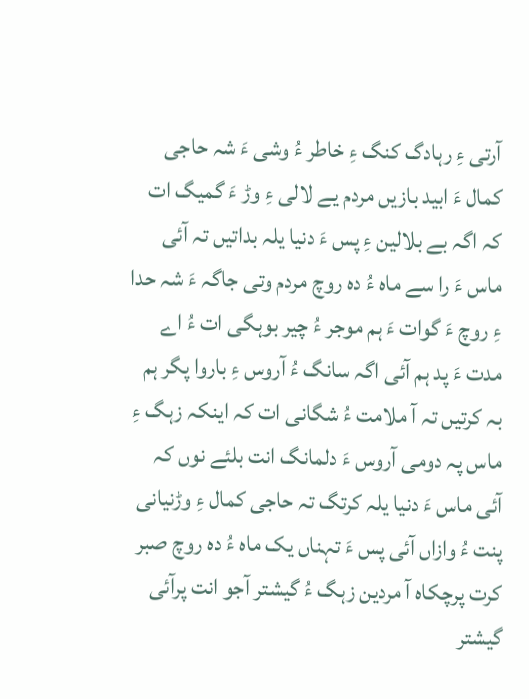آرتی ءِ رہادگ کنگ ءِ خاطر ءُ وشی ءَ شہ حاجی کمال ءَ ابید بازیں مردم یے لالی ءِ وڑ ءَ گمیگ ات کہ اگہ بے بلالین ءِ پس ءَ دنیا یلہ بداتیں تہ آئی ماس ءَ را سے ماہ ءُ دہ روچ مردم وتی جاگہ ءَ شہ حدا ءِ روچ ءَ گوات ءَ ہم موجر ءُ چیر بوہگی ات ءُ اے مدت ءَ پد ہم آئی اگہ سانگ ءُ آروس ءِ باروا پگر ہم بہ کرتیں تہ آ ملامت ءُ شگانی ات کہ اینکہ زہگ ءِ ماس پہ دومی آروس ءَ دلمانگ انت بلئے نوں کہ آئی ماس ءَ دنیا یلہ کرتگ تہ حاجی کمال ءِ وڑنیانی پنت ءُ وازاں آئی پس ءَ تہناں یک ماہ ءُ دہ روچ صبر کرت پرچکاہ آ مردین زہگ ءُ گیشتر آجو انت پرآئی گیشتر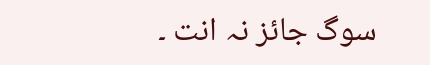سوگ جائز نہ انت ۔